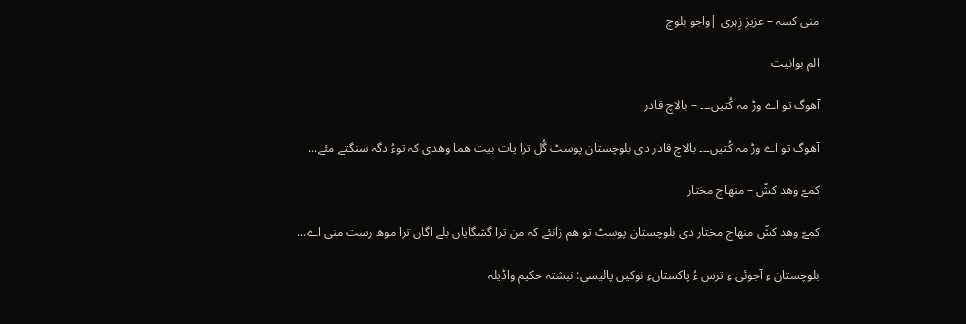منی کسہ – عزیز زِہری |واجو بلوچ

الم بوانیت

آھوگ تو اے وڑ مہ کُتیں۔۔۔ – بالاچ قادر

آھوگ تو اے وڑ مہ کُتیں۔۔۔ بالاچ قادر دی بلوچستان پوسٹ گُل ترا یات بیت ھما وھدی کہ توءُ دگہ سنگتے مئے...

کمےّ وھد کشّ – منھاج مختار

کمےّ وھد کشّ منھاج مختار دی بلوچستان پوسٹ تو ھم زانئے کہ من ترا گشگایاں بلے اگاں ترا موھ رست منی اے...

بلوچستان ءِ آجوئی ءِ ترس ءُ پاکستانءِ نوکیں پالیسی: نبشتہ حکیم واڈیلہ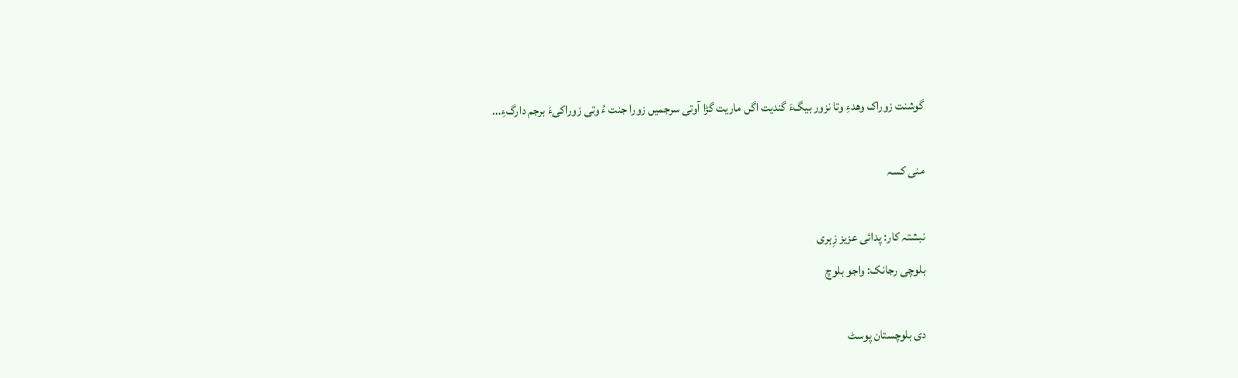گوشنت زوراک وھدءِ وتا نزور بیگءَ گندیت اگں ماریت گڑا آوتی سرجمیں زورا جنت ءُ وتی زوراکیءَ برجم دارگءِ...

منی کسہ

نبشتہ کار: پدائی عزیز زِہری
بلوچی رجانک: واجو بلوچ

دی بلوچستان پوسٹ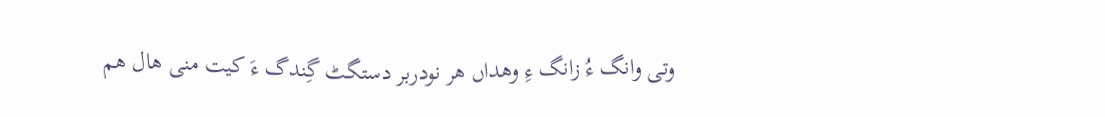وتی وانگ ءُ زانگ ءِ وھداں ھر نودربر دستگٹ گِندگ ءَ کیت منی ھال ھم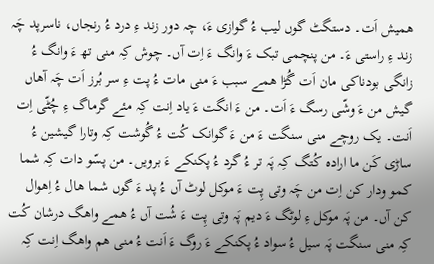ھمیش اَت۔ دستگٹ گوں لیب ءُ گوازی ءَ، چہ دور زند ءِ درد ءُ رنجاں، ناسرپد چَہ زند ءِ راستی ءَ۔ من پنچمی تبک ءَ وانگ ءَ اِت آں۔ چوش کِہ منی تھ ءَ وانگ ءُ زانگی بودناکی مان اَت گُڑا ھمے سبب ءَ منی مات ءُ پت ءِ سر بُرز اَت چَہ آھاں گیش من ءَ وشّی رسگ ءَ اَت۔ من ءَ انگت ءَ یاد اِنت کِہ مئے گرماگ ءِ چُٹّی اِت اَنت۔ یک روچے منی سنگت ءَ من ءَ گوانک کُت ءُ گُوشت کِہ وتارا گیشین ءُ ساڑی کَن ما ارادہ کُتگ کِہ پَہ تر ءُ گرد ءُ پکنکے ءَ برویں۔ من پسّو دات کِہ شما کمو ودار کن اِت من چَہ وتی پِت ءَ موکل لوٹ آں ءُ پد ءَ گوں شما ھال ءُ اِھوال کن آں۔ من پَہ موکل ءِ لوٹگ ءَ دیم پَہ وتی پِت ءَ شُت آں ءُ ھمے واھگ درشان کُت کِہ منی سنگت پَہ سیل ءُ سواد ءُ پکنکے ءَ روگ ءَ اَنت ءُ منی ھم واھگ اِنت کِہ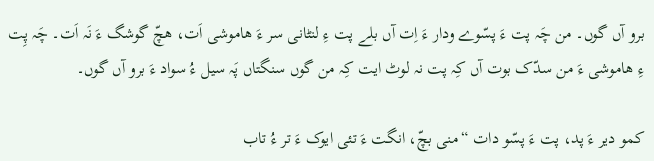برو آں گوں۔ من چَہ پت ءَ پسّوے ودار ءَ اِت آں بلے پت ءِ لنٹانی سر ءَ ھاموشی اَت، ھچّ گوشگ ءَ نَہ اَت۔ چَہ پِت ءِ ھاموشی ءَ من سدّک بوت آں کِہ پت نہ لوٹ ایت کِہ من گوں سنگتاں پَہ سیل ءُ سواد ءَ برو آں گوں۔

کمو دیر ءَ پد، پت ءَ پسّو دات “منی بچّ، انگت ءَ تئی ایوک ءَ تر ءُ تاب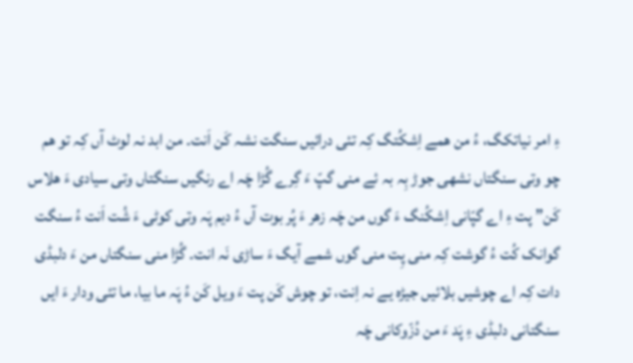ءِ امر نیاتکگ، ءُ من ھمے اِشکُتگ کِہ تئی درائیں سنگت نشہ کَن اَنت۔ من ابد نہ لوٹ آں کِہ تو ھم چو وتی سنگتاں نشھی جوڑ بِہ بہ ئے منی گپّ ءَ گِرے گُڑا چَہ اے رنگیں سنگتاں وتی سیادی ءَ ھلاس کَن” پت ءِ اے گپّانی اِشکُنگ ءَ گوں من چَہ زھر ءَ پُر بوت آں ءُ دیم پَہ وتی کوٹی ءَ شُت اَنت ءُ سنگت گوانک کُت ءُ گوشت کِہ منی پِت منی گوں شمے آیگ ءَ ساڑی نَہ انت۔ گُڑا منی سنگتاں من ءَ دلبڈی دات کِہ اے چوشیں بلائیں جیڑہ یے نہ اِنت، تو چوش کَن پت ءَ ویل کَن ءُ پَہ ما بیا، ما تئی ودار ءَ ایں سنگتانی دلبڈی ءِ پَد ءَ من دُزّوکانی چَہ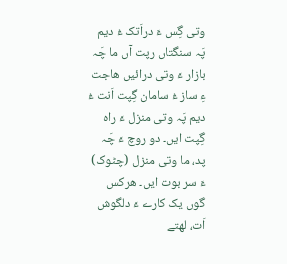وتی گِس ءَ دراَتک ءُ دیم پَہ سنگتاں رپت آں ما چَہ بازار ءَ وتی درائیں ھاجت ءِ ساز ءُ سامان گِپت اَنت ءُ دیم پَہ وتی منزل ءَ راہ گِپت ایں۔ دو روچ ءَ چَہ پد، ما وتی منزل (چٹوک) ءَ سر بوت ایں۔ ھرکس گوں یک کارے ءَ دلگوش اَت، لھتے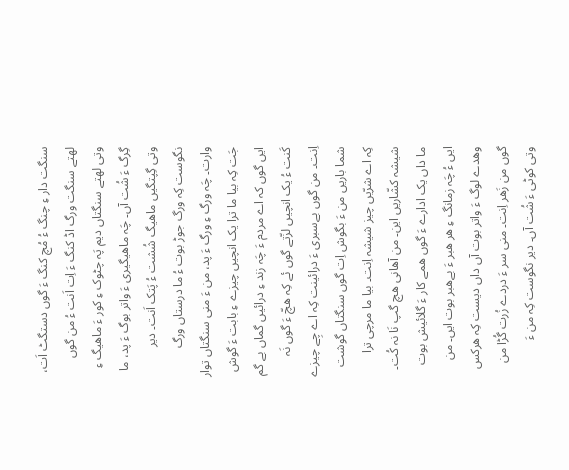سنگت دار ءِ چنگ ءُ مُچ کنگ ءَ گوں دستگٹ اَت، لھتے سنگت ورگ اڈ کنگ ءَ اِت اَنت ءُ من گوں وتی لھتے سنگتاں دیم پَہ چٹوک ءِ کور ءَ ماھیگ ءِ گِرگ ءَ شُت آں۔ چَہ ماھیگیری ءَ واتر بوگ ءَ پد، ما وتی گِپتگیں ماھیگ شُشت ءُ پَتک اَنت۔ دیر نگوست کِہ ورگ جوڑ بوت ءُ ما درستاں ورگ وارت۔ چَہ ورگ ءِ ورگ ءَ پد، من ءَ منی سنگتاں توار جَت کِہ بیا ما ترا یک انچیں چیزے ءِ بابت ءَ گوش ایں گوں کہ اے مردم ءَ چَہ زند ءِ درائیں گماں بے گم کَنت ءُ یک انچیں لزّتے گوں ئے کِہ ھچّ ءَ گوں نَہ اِنت۔ من گوں بےسبری ءَ درائینت کِہ اے چِے چیزے شما باریں من ءَ بگوش اِت گوں سنگتاں گوشت کِہ اے شرّیں چیز شیشہ اِنت۔ بیا ما مرچی ترا شیشہ کشّاریں این۔ من آھانی ھچ گپ نَا نہ کُت۔ ما داں یک ادارے ءَ گوں ھمے کار ءَ گلائیش بوت ایں ءُ چَہ زمانگ ءِ ھر ھبر ءَ بےھبر بوت ایں۔ من وھدے لوگ ءَ واتر بوت آں داں دیست کِہ ھرکس گوں من زَھر اِنت۔ منی سر ءَ دردے زُرت گُڑا من وتی کوٹی ءَ شُت آں۔ دیر نگوست کِہ من ءَ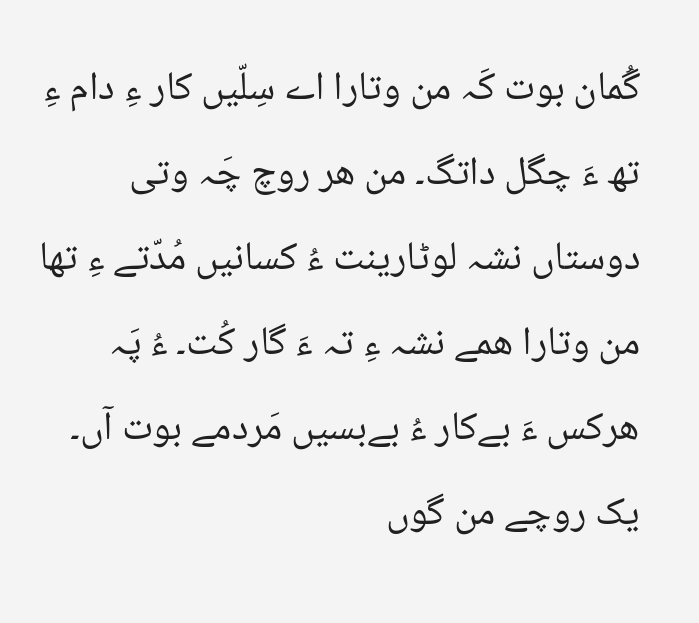گُمان بوت کَہ من وتارا اے سِلّیں کار ءِ دام ءِ تھ ءَ چگل داتگ۔ من ھر روچ چَہ وتی دوستاں نشہ لوٹارینت ءُ کسانیں مُدّتے ءِ تھا من وتارا ھمے نشہ ءِ تہ ءَ گار کُت۔ ءُ پَہ ھرکس ءَ بےکار ءُ بےبسیں مَردمے بوت آں۔
یک روچے من گوں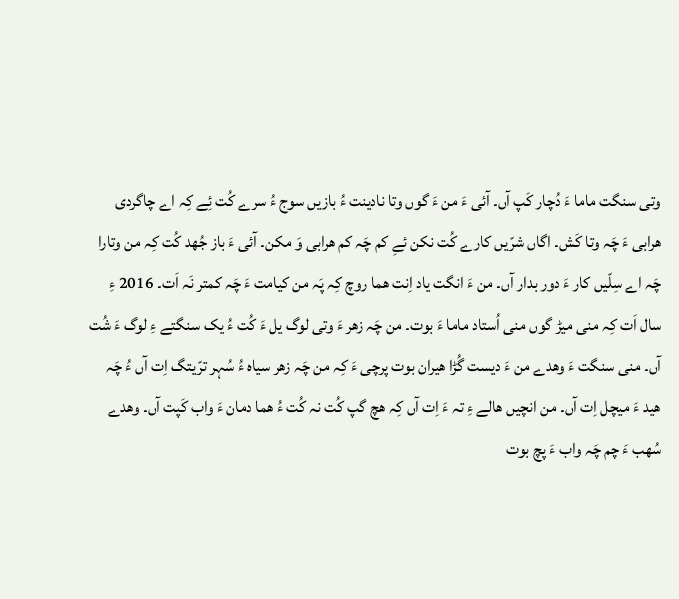وتی سنگت ماما ءَ دُچار کَپ آں۔ آئی ءَ من ءَ گوں وتا نادینت ءُ بازیں سوج ءُ سرے کُت ئِے کِہ اے چاگردی ھرابی ءَ چَہ وتا کَش۔ اگاں شرّیں کارے کُت نکن ئےِ کم چَہ کم ھرابی وَ مکن۔ آئی ءَ باز جُھد کُت کِہ من وتارا چَہ اے سِلّیں کار ءَ دور بدار آں۔ من ءَ انگت یاد اِنت ھما روچ کِہ پَہ من کیامت ءَ چَہ کمتر نَہ اَت۔ 2016 ءِ سال اَت کِہ منی میڑ گوں منی اُستاد ماما ءَ بوت۔ من چَہ زھر ءَ وتی لوگ یل ءَ کُت ءُ یک سنگتے ءِ لوگ ءَ شُت آں۔ منی سنگت ءَ وھدے من ءَ دیست گُڑا ھیران بوت پرچی ءَ کِہ من چَہ زھر سیاہ ءُ سُہر ترّیتگ اِت آں ءُ چَہ ھید ءَ میچل اِت آں۔ من انچیں ھالے ءِ تہ ءَ اِت آں کِہ ھچ گپ کُت نہ کُت ءُ ھما دمان ءَ واب کَپت آں۔ وھدے سُھب ءَ چم چَہ واب ءَ پچ بوت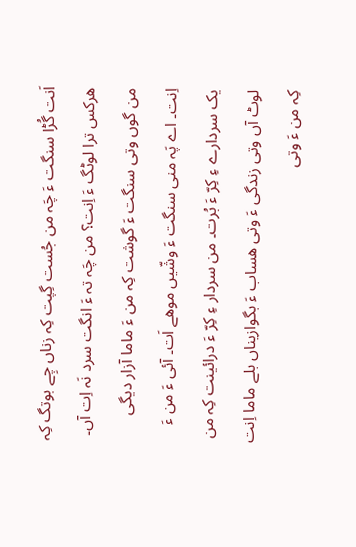اَنت گُڑا سنگت ءَ چَہ من جُست گِپت کِہ زناں چِے بوتگ کِہ ھرکس ترا لوٹگ ءَ اِنت؟ من چَہ تہ ءَ انگت سرد نَہ اِت آں۔ من گوں وتی سنگت ءَ گوشت کِہ من ءَ ماما آزار دیگی اِنت۔ اے پَہ منی سنگت ءَ وشّیں موھے اَت۔ آئی ءَ من ءَ یک سردارے ءِ کِرّ ءَ بُرت۔ من سردار ءِ کِرّ ءَ درائینت کِہ من لوٹ آں وتی زندگی ءَ وتی ھساب ءَ بگوازیناں بلے ماما اِنت کِہ من ءَ وتی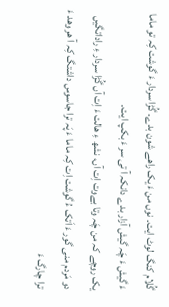گُلام کنگ لوٹ ایت۔ نوں من ءَ یک راھے شون بدے۔ گُڑا سردار ءَ گوشت کِہ تو ماما ءَ گیش ءَ چَہ گیش آزار بدے دانکہ آ تی سر ءَ بکپ ایت۔
یک روچے کہ من چَہ وتا بےوت اِت آں، نشھ ءِ ھالت ءَ اِت آں گُڑا سردار ءِ راداتگیں دو مَردم منی گور ءَ اَتک ءُ گوشت اِت کِہ ماما ءَ پَہ ترا جاسوس داشتگ کِہ آ ھر وھد ءَ ترا چارگ ءَ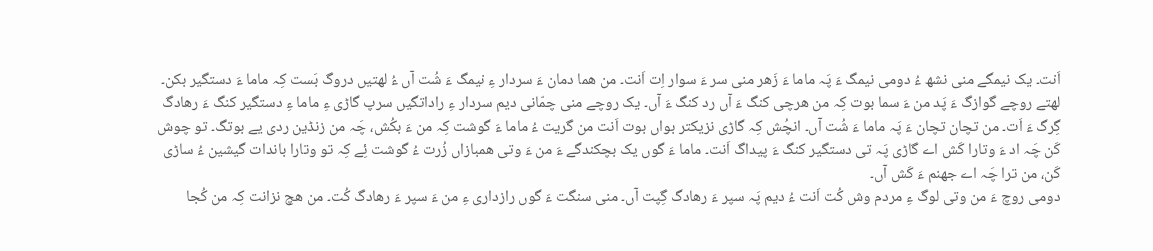اَنت۔ یک نیمگے منی نشھ ءُ دومی نیمگ ءَ پَہ ماما ءَ زَھر منی سر ءَ سوار اِت اَنت۔ من ھما دمان ءَ سردار ءِ نیمگ ءَ شُت آں ءُ لھتیں دروگ بَست کِہ ماما ءَ دستگیر بکن۔
لھتے روچے گوازگ ءَ پَد من ءَ سما بوت کِہ من ھرچی کنگ ءَ آں رد کنگ ءَ آں۔ یک روچے منی چمّانی دیم سردار ءِ راداتگیں سرپ گاڑی ءِ ماما ءِ دستگیر کنگ ءَ رھادگ گِرگ ءَ اَت۔ من تچان تچان ءَ پَہ ماما ءَ شُت آں۔ انچُش کِہ گاڑی نزیکتر بواں بوت اَنت من گریت ءُ ماما ءَ گوشت کِہ من ءَ بکُش، چَہ من زنڈین ردی یے بوتگ۔ تو چوش کَن چَہ اد ءَ وتارا کَش اے گاڑی پَہ تی دستگیر کنگ ءَ پیداگ اَنت۔ ماما ءَ گوں یک بچکندگے ءَ من ءَ وتی ھمبازاں زُرت ءُ گوشت ئِے کِہ تو وتارا باندات گیشین ءُ ساڑی کَن، من ترا چَہ اے جھنم ءَ کَش آں۔
دومی روچ ءَ من وتی لوگ ءِ مردم وش کُت اَنت ءُ دیم پَہ سپر ءَ رھادگ گِپت آں۔ منی سنگت ءَ گوں رازداری ءِ من ءَ سپر ءَ رھادگ کُت۔ من ھچ نزانت کِہ من کُجا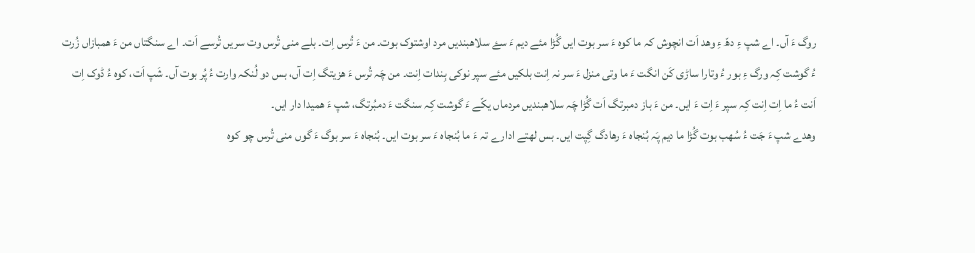روگ ءَ آں۔ اے شپ ءِ دھّ ءِ وھد اَت انچوش کہ ما کوہ ءَ سر بوت ایں گُڑا مئے دیم ءَ سۓ سلاھبندیں مرد اوشتوک بوت۔ من ءَ تُرس اِت۔ بلے منی تُرس وت سریں تُرسے اَت۔ اے سنگتاں من ءَ ھمبازاں زُرت ءُ گوشت کِہ ورگ ءِ بور ءُ وتارا ساڑی کَن انگت ءَ ما وتی منزل ءَ سر نہ اِنت بلکیں مئے سپر نوکی بِندات اِنت۔ من چَہ تُرس ءَ ھزیتگ اِت آں، بس دو لُنکہ وارت ءُ پُر بوت آں۔ شَپ اَت، کوہ ءُ ڈوک اِت اَنت ءُ ما اِت اِنت کِہ سپر ءَ اِت ءَ ایں۔ من ءَ باز دمبرتگ اَت گُڑا چَہ سلاھبندیں مردماں یکّے ءَ گوشت کِہ سنگت ءَ دمبُرتگ، شپ ءَ ھمیدا دار ایں۔
وھدے شپ ءَ جَت ءُ سُھب بوت گُڑا ما دیم پَہ بُنجاہ ءَ رھادگ گِپت ایں۔ بس لھتے ادارے تہ ءَ ما بُنجاہ ءَ سر بوت ایں۔ بُنجاہ ءَ سر بوگ ءَ گوں منی تُرس چو کوہ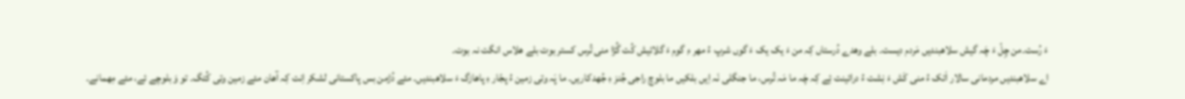ءَ رُست۔من چِلّ ءَ چَہ گیش سلاھبندیں مَردم دیست۔ بلے وھدے دُرستاں کِہ من ءَ یک یک ءَ گوں شرپ ءُ مھر ءِ گوم ءَ گلائیش کُت گُڑا منی تُرس کستر بوت بلے ھلاس انگت نہ بوت۔
اے سلاھبندیں مردمانی سالار اَتک ءُ منی کَش ءَ نِشت ءُ درائینت ئِے کِہ چَہ ما مَہ تُرس، ما جنگلی نَہ اِیں بلکیں ما بلوچ راجی جُنز ءِ جُھدکاریں۔ ما پَہ وتی زمین ءُ پجّار ءِ پاھازگ ءَ سلاھبندیں۔ مئے دُژمن بس پاکستانی لشکر اِنت کِہ آھان مئے زمین وتی کُتگ۔ تو وَ بلوچے ئے، مئے مِھمانے۔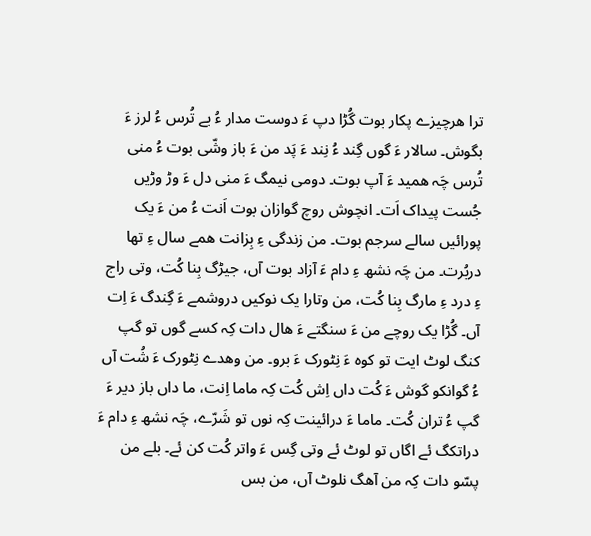ترا ھرچیزے پکار بوت گُڑا دپ ءَ دوست مدار ءُ بے تُرس ءُ لرز ءَ بگوش۔ سالار ءَ گوں گِند ءُ نِند ءَ پَد من ءَ باز وشّی بوت ءُ منی تُرس چَہ ھمید ءَ آپ بوت۔ دومی نیمگ ءَ منی دل ءَ وڑ وڑیں جُست پیداک اَت۔ انچوش روچ گوازان بوت اَنت ءُ من ءَ یک پورائیں سالے سرجم بوت۔ من زندگی ءِ بِزانت ھمے سال ءِ تھا دربُرت۔ من چَہ نشھ ءِ دام ءَ آزاد بوت آں، جیڑگ بِنا کُت، وتی راج ءِ درد ءِ مارگ بِنا کُت، من وتارا یک نوکیں دروشمے ءَ گِندگ ءَ اِت آں۔ گُڑا یک روچے من ءَ سنگتے ءَ ھال دات کِہ کسے گوں تو گپ کنگ لوٹ ایت تو کوہ ءَ نِٹورک ءَ برو۔ من وھدے نِٹورک ءَ شُت آں ءُ گوانکو گوش ءَ کُت داں اِش کُت کِہ ماما اِنت، ما داں باز دیر ءَ گپ ءُ تران کُت۔ ماما ءَ درائینت کِہ نوں تو شَرّے، چَہ نشھ ءِ دام ءَ دراتکگ ئے اگاں تو لوٹ ئے وتی گِس ءَ واتر کُت کن ئے۔ بلے من پسّو دات کِہ من آھگ نلوٹ آں، من بس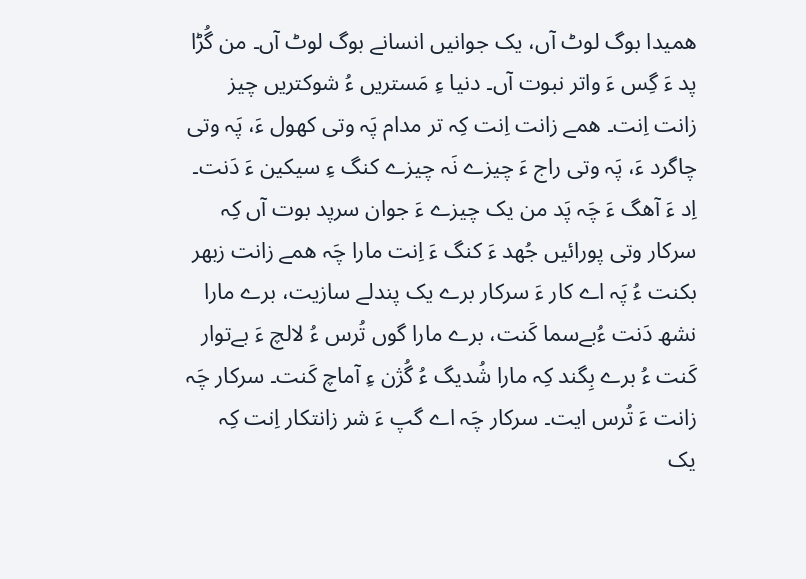ھمیدا بوگ لوٹ آں، یک جوانیں انسانے بوگ لوٹ آں۔ من گُڑا پد ءَ گِس ءَ واتر نبوت آں۔ دنیا ءِ مَستریں ءُ شوکتریں چیز زانت اِنت۔ ھمے زانت اِنت کِہ تر مدام پَہ وتی کھول ءَ، پَہ وتی چاگرد ءَ، پَہ وتی راج ءَ چیزے نَہ چیزے کنگ ءِ سیکین ءَ دَنت۔ اِد ءَ آھگ ءَ چَہ پَد من یک چیزے ءَ جوان سرپد بوت آں کِہ سرکار وتی پورائیں جُھد ءَ کنگ ءَ اِنت مارا چَہ ھمے زانت زبھر بکنت ءُ پَہ اے کار ءَ سرکار برے یک پندلے سازیت، برے مارا نشھ دَنت ءُبےسما کَنت، برے مارا گوں تُرس ءُ لالچ ءَ بےتوار کَنت ءُ برے بِگند کِہ مارا شُدیگ ءُ گُژن ءِ آماچ کَنت۔ سرکار چَہ زانت ءَ تُرس ایت۔ سرکار چَہ اے گپ ءَ شر زانتکار اِنت کِہ یک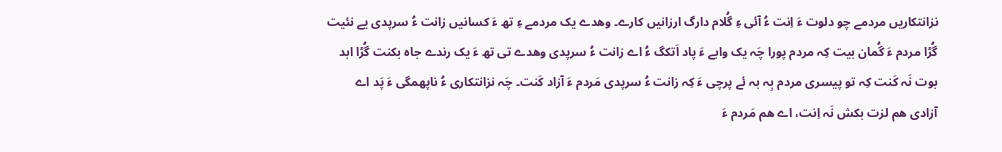نزانتکاریں مردمے چو دلوت ءَ اِنت ءُ آئی ءِ گُلام دارگ ارزانیں کارے۔ وھدے یک مردمے ءِ تھ ءَ کسانیں زانت ءُ سرپدی یے نئیت گُڑا مردم ءَ گُمان بیت کِہ مردم پورا چَہ یک وابے ءَ پاد اَتکگ ءُ اے زانت ءُ سرپدی وھدے تی تھ ءَ یک رندے جاہ بکنت گُڑا ابد بوت نَہ کَنت کِہ تو پیسری مردم بِہ بہ ئے پرچی ءَ کِہ زانت ءُ سرپدی مَردم ءَ آزاد کَنت۔ چَہ نزانتکاری ءُ ناپھمگی ءَ پَد اے آزادی ھم لزت بکش نَہ اِنت، اے ھم مَردم ءَ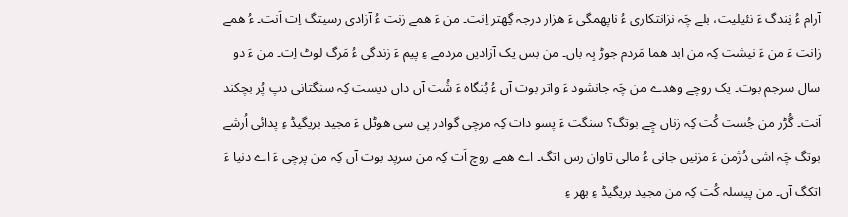آرام ءُ نِندگ ءَ نئیلیت، بلے چَہ نزانتکاری ءُ ناپھمگی ءَ ھزار درجہ گِھتر اِنت۔ من ءَ ھمے زنت ءُ آزادی رسیتگ اِت اَنت۔ ءُ ھمے زانت ءَ من ءَ نیشت کِہ من ابد ھما مَردم جوڑ بِہ باں۔ من بس یک آزادیں مردمے ءِ پیم ءَ زندگی ءُ مَرگ لوٹ اِت۔ من ءَ دو سال سرجم بوت۔ یک روچے وھدے من چَہ جانشود ءَ واتر بوت آں ءُ بُنگاہ ءَ شُت آں داں دیست کِہ سنگتانی دپ پُر بچکند اَنت۔ گُڑر من جُست کُت کِہ زناں چِے بوتگ؟ سنگت ءَ پسو دات کِہ مرچی گوادر پی سی ھوٹل ءَ مجید بریگیڈ ءِ پدائی اُرشے بوتگ چَہ اشی دُژمن ءَ مزنیں جانی ءُ مالی تاوان رس اتگ۔ اے ھمے روچ اَت کِہ من سرپد بوت آں کِہ من پرچی ءَ اے دنیا ءَ اتکگ آں۔ من پیسلہ کُت کِہ من مجید بریگیڈ ءِ بھر ءِ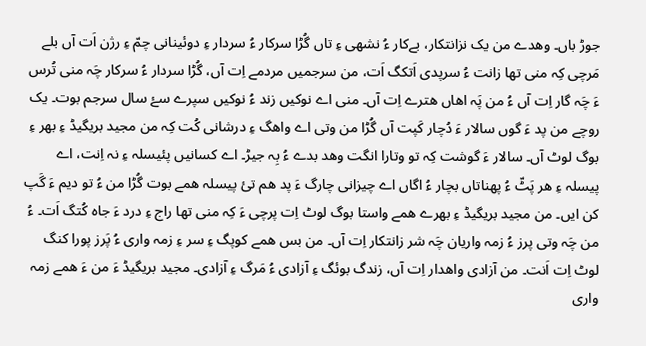جوڑ باں۔ وھدے من یک نزانتکار، بےکار ءُ نشھی ءِ تاں گُڑا سرکار ءُ سردار ءِ دوئینانی چمّ ءِ رژن اَت آں بلے مَرچی کِہ منی تھا زانت ءُ سرپدی اَتکگ اَت، من سرجمیں مردمے اِت آں، گُڑا سردار ءُ سرکار چَہ منی تُرس ءَ چَہ گار اِت آں ءُ من پَہ اھاں ھترے اِت آں۔ منی اے نوکیں زند ءُ نوکیں سپرے سۓ سال سرجم بوت۔ یک روچے من پد ءَ گوں سالار ءَ دُچار کَپت آں گُڑا من وتی اے واھگ ءِ درشانی کُت کِہ من مجید بریگیڈ ءِ بھر ءِ بوگ لوٹ آں۔ سالار ءَ گوشت کِہ تو وتارا انگت وھد بدے ءُ بِہ جیڑ۔ اے کسانیں پئیسلہ ءِ نہ اِنت، اے پیسلہ ءِ ھر پَٹّ ءُ پھناتاں بچار ءُ اگاں اے چیزانی چارگ ءَ پد ھم تئ پیسلہ ھمے بوت گُڑا من ءُ تو دیم ءَ گَپ کن ایں۔ من مجید بریگیڈ ءِ بھرے ھمے واستا بوگ لوٹ اِت پرچی ءَ کِہ منی تھا راج ءِ درد ءَ جاہ کُتگ اَت۔ ءُ من چَہ وتی پرز ءُ زمہ واریان چَہ شر زانتکار اِت آں۔ من بس ھمے کوپگ ءِ سر ءِ زمہ واری ءُ پَرز پورا کنگ لوٹ اِت اَنت۔ من آزادی واھدار اِت آں، زندگ بوئگ ءِ آزادی ءُ مَرگ ءِ آزادی۔ مجید بریگیڈ ءَ من ءَ ھمے زمہ واری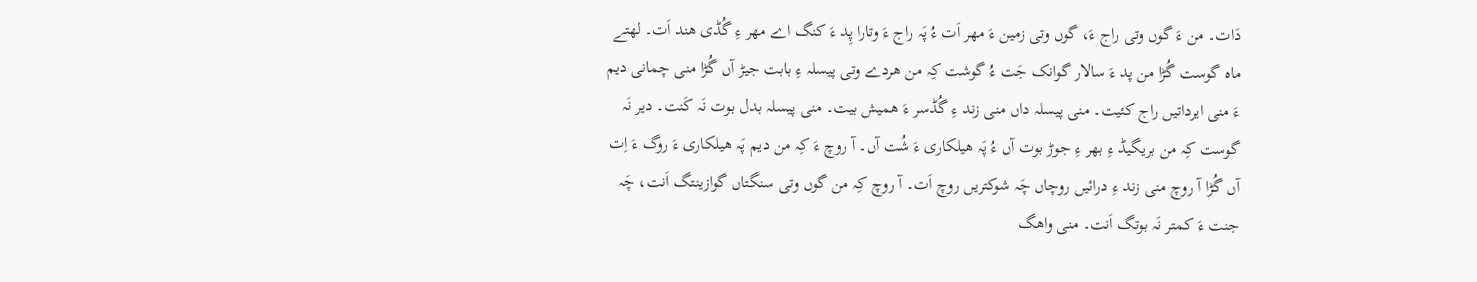دَات۔ من ءَ گوں وتی راج ءَ، گوں وتی زمین ءَ مھر اَت ءُ پَہ راج ءَ وتارا پِد ءَ کنگ اے مھر ءِ گُڈی ھند اَت۔ لھتے ماہ گوست گُڑا من پد ءَ سالار گوانک جَت ءُ گوشت کِہ من ھردے وتی پیسلہ ءِ بابت جیڑ آں گُڑا منی چمانی دیم ءَ منی ایرداتیں راج کئیت۔ منی پیسلہ داں منی زند ءِ گُڈسر ءَ ھمیش بیت۔ منی پیسلہ بدل بوت نَہ کَنت۔ دیر نَہ گوست کِہ من بریگیڈ ءِ بھر ءِ جوڑ بوت آں ءُ پَہ ھیلکاری ءَ شُت آں۔ آ روچ ءَ کِہ من دیم پَہ ھیلکاری ءَ روگ ءَ اِت آں گُڑا آ روچ منی زند ءِ درائیں روچاں چَہ شوکتریں روچ اَت۔ آ روچ کِہ من گوں وتی سنگتاں گوازینتگ اَنت، چَہ جنت ءَ کمتر نَہ بوتگ اَنت۔ منی واھگ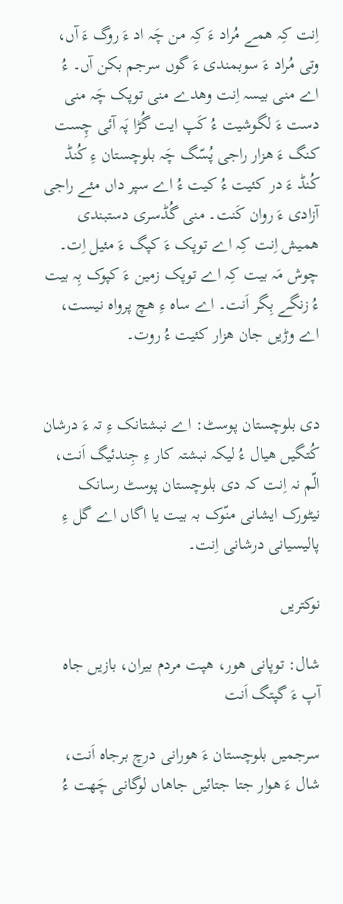اِنت کِہ ھمے مُراد ءَ کِہ من چَہ اد ءَ روگ ءَ آں، وتی مُراد ءَ سوبمندی ءَ گوں سرجم بکن آں۔ ءُ اے منی بیسہ اِنت وھدے منی توپک چَہ منی دست ءَ لگوشیت ءُ کَپ ایت گُڑا پَہ آئی چِست کنگ ءَ ھزار راجی پُسّگ چَہ بلوچستان ءِ کُنڈ کُنڈ ءَ در کئیت ءُ کیت ءُ اے سپر داں مئے راجی آزادی ءَ روان کَنت۔ منی گُڈسری دستبندی ھمیش اِنت کِہ اے توپک ءَ کپگ ءَ مئیل اِت۔ چوش مَہ بیت کِہ اے توپک زمین ءَ کپوک بِہ بیت ءُ زنگے بِگر اَنت۔ اے ساہ ءِ ھچ پرواہ نیست، اے وڑیں جان ھزار کئیت ءُ روت۔


دی بلوچستان پوسٹ: اے نبشتانک ءِ تہ ءَ درشان کُتگیں ھیال ءُ لیکہ نبشتہ کار ءِ جِندئیگ اَنت، الّم نہ اِنت کہ دی بلوچستان پوسٹ رسانک نیٹورک ایشانی منّوک بہ بیت یا اگاں اے گل ءِ پالیسیانی درشانی اِنت۔

نوکتریں

شال: توپانی ھور، ھپت مردم بیران، بازیں جاہ آپ ءَ گپتگ اَنت

سرجمیں بلوچستان ءَ ھورانی درچ برجاہ اَنت، شال ءَ ھوار جتا جتائیں جاھاں لوگانی چَھت ءُ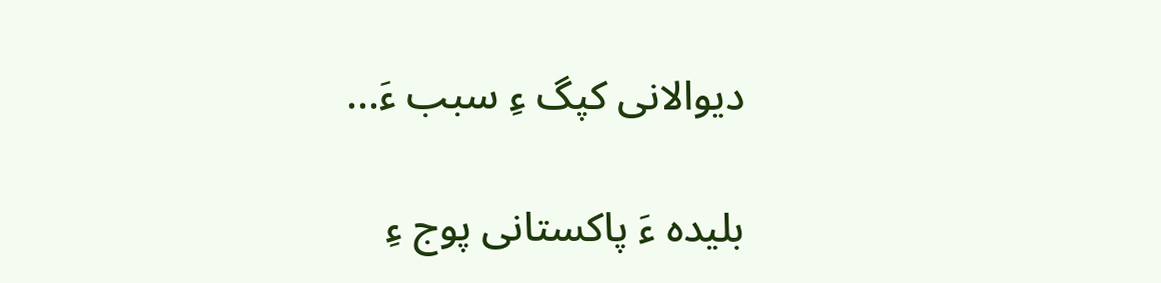دیوالانی کپگ ءِ سبب ءَ...

بلیدہ ءَ پاکستانی پوج ءِ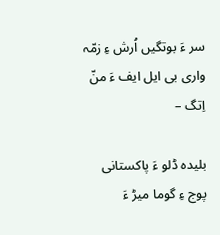سر ءَ بوتگیں اُرش ءِ زمّہ واری بی ایل ایف ءَ منّ اِتگ –

بلیدہ ڈلو ءَ پاکستانی پوج ءِ گوما میڑ ءَ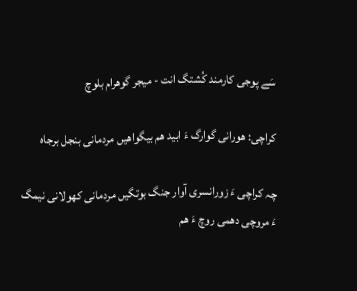سَے پوجی کارمند کُشتگ انت - میجر گوھرام بلوچ

کراچی: ھورانی گوارگ ءَ ابید ھم بیگواھیں مردمانی بنجل برجاہ

چہ کراچی ءَ زورانسری آوار جنگ بوتگیں مردمانی کھولانی نیمگ ءَ مروچی دھمی روچ ءَ ھم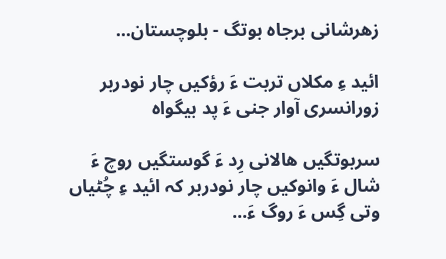زھرشانی برجاہ بوتگ - بلوچستان...

ائید ءِ مکلاں تربت ءَ رؤکیں چار نودربر زورانسری آوار جنی ءَ پد بیگواہ

سربوتگیں ھالانی رِد ءَ گوستگیں روچ ءَ شال ءَ وانوکیں چار نودربر کہ ائید ءِ چُٹیاں وتی گِس ءَ روگ ءَ...